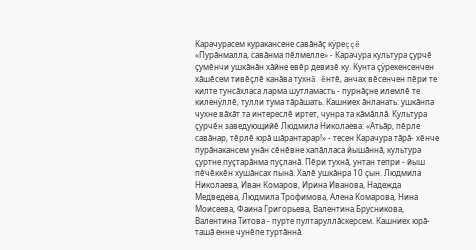Карачурасем куракансене савăнăç кÿреççĕ
«Пурăнмалла, савăнма пĕлмелле» - Карачура культура çурчĕ çумĕнчи ушкăнăн хăйне евĕр девизĕ ку. Кунта çÿрекенсенчен хăшĕсем тивĕçлĕ канăва тухнă ĕнтĕ, анчах вĕсенчен пĕри те килте тунсăхласа ларма шутламасть - пурнăçне илемлĕ те киленÿллĕ, тулли тума тăрăшать. Кашниех ăнланать: ушкăнпа чухне вăхăт та интереслĕ иртет, чунра та кăмăллă. Культура çурчĕн заведующийĕ Людмила Николаева: «Атьăр, пĕрле савăнар, тĕрлĕ юрă шăрантарар!» - тесен Карачура тăрă- хĕнче пурăнакансем унăн сĕнĕвне хапăлласа йышăннă, культура çуртне пуçтарăнма пуçланă. Пĕри тухнă, унтан тепри - йыш пĕчĕккĕн хушăнсах пынă. Халĕ ушкăнра 10 çын. Людмила Николаева, Иван Комаров, Ирина Иванова, Надежда Медведева, Людмила Трофимова, Алена Комарова, Нина Моисеева, Фаина Григорьева, Валентина Брусникова, Валентина Титова - пурте пултаруллăскерсем. Кашниех юрă-ташă енне чунĕпе туртăннă.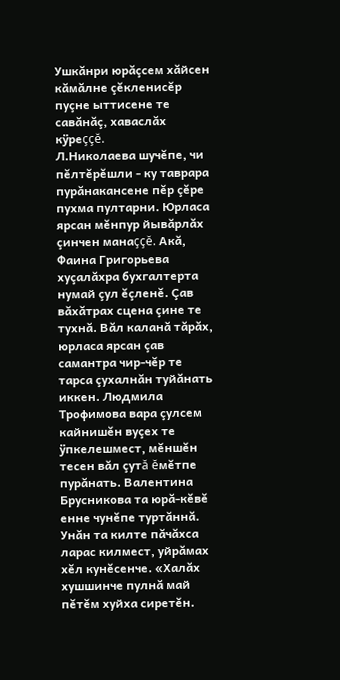Ушкăнри юрăçсем хăйсен кăмăлне çĕкленисĕр пуçне ыттисене те савăнăç, хаваслăх кÿреççĕ.
Л.Николаева шучĕпе, чи пĕлтĕрĕшли - ку таврара пурăнакансене пĕр çĕре пухма пултарни. Юрласа ярсан мĕнпур йывăрлăх çинчен манаççĕ. Акă, Фаина Григорьева хуçалăхра бухгалтерта нумай çул ĕçленĕ. Çав вăхăтрах сцена çине те тухнă. Вăл каланă тăрăх, юрласа ярсан çав самантра чир-чĕр те тарса çухалнăн туйăнать иккен. Людмила Трофимова вара çулсем кайнишĕн вуçех те ÿпкелешмест, мĕншĕн тесен вăл çутă ĕмĕтпе пурăнать. Валентина Брусникова та юрă-кĕвĕ енне чунĕпе туртăннă. Унăн та килте пăчăхса ларас килмест, уйрăмах хĕл кунĕсенче. «Халăх хушшинче пулнă май пĕтĕм хуйха сиретĕн.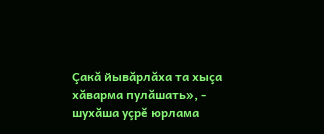Çакă йывăрлăха та хыçа хăварма пулăшать», - шухăша уçрĕ юрлама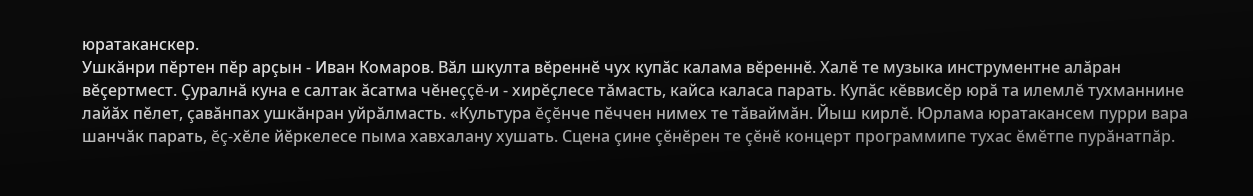юратаканскер.
Ушкăнри пĕртен пĕр арçын - Иван Комаров. Вăл шкулта вĕреннĕ чух купăс калама вĕреннĕ. Халĕ те музыка инструментне алăран вĕçертмест. Çуралнă куна е салтак ăсатма чĕнеççĕ-и - хирĕçлесе тăмасть, кайса каласа парать. Купăс кĕввисĕр юрă та илемлĕ тухманнине лайăх пĕлет, çавăнпах ушкăнран уйрăлмасть. «Культура ĕçĕнче пĕччен нимех те тăваймăн. Йыш кирлĕ. Юрлама юратакансем пурри вара шанчăк парать, ĕç-хĕле йĕркелесе пыма хавхалану хушать. Сцена çине çĕнĕрен те çĕнĕ концерт программипе тухас ĕмĕтпе пурăнатпăр.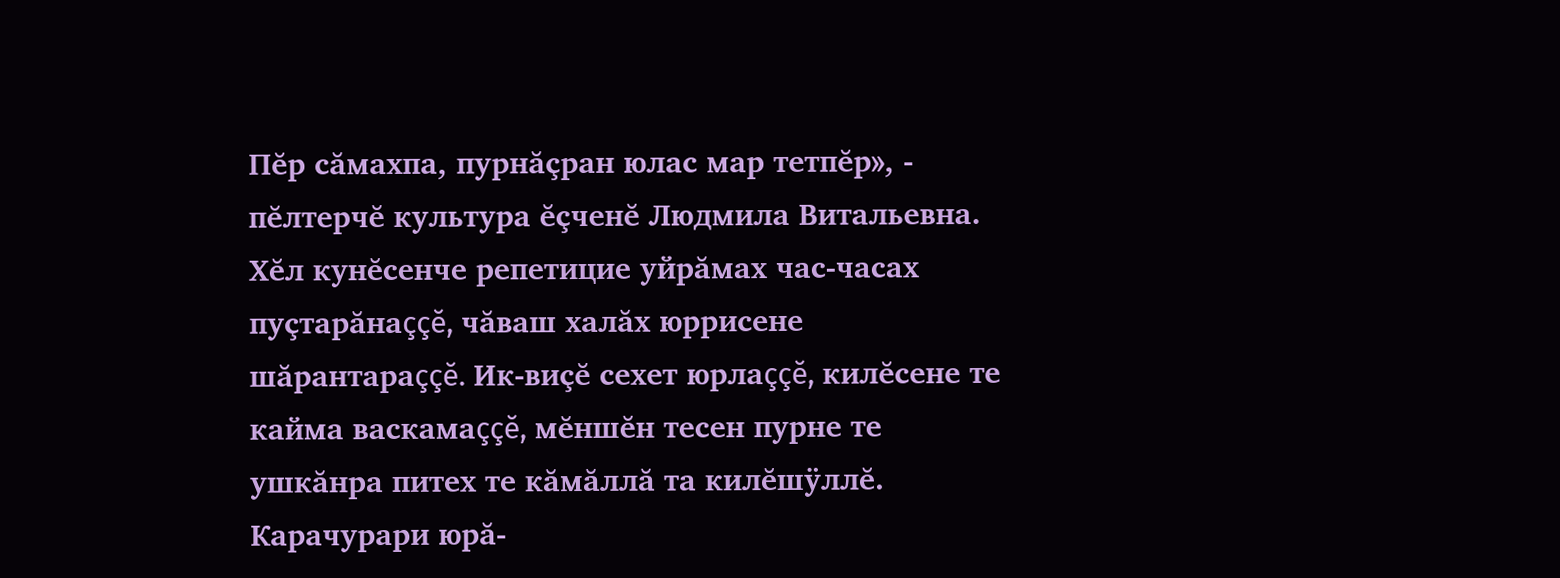Пĕр сăмахпа, пурнăçран юлас мар тетпĕр», - пĕлтерчĕ культура ĕçченĕ Людмила Витальевна.
Хĕл кунĕсенче репетицие уйрăмах час-часах пуçтарăнаççĕ, чăваш халăх юррисене шăрантараççĕ. Ик-виçĕ сехет юрлаççĕ, килĕсене те кайма васкамаççĕ, мĕншĕн тесен пурне те ушкăнра питех те кăмăллă та килĕшÿллĕ.
Карачурари юрă-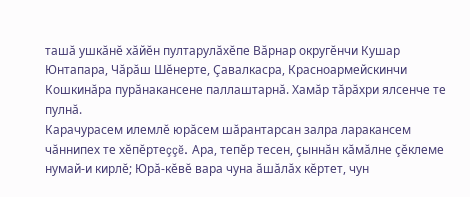ташă ушкăнĕ хăйĕн пултарулăхĕпе Вăрнар округĕнчи Кушар Юнтапара, Чăрăш Шĕнерте, Çавалкасра, Красноармейскинчи Кошкинăра пурăнакансене паллаштарнă. Хамăр тăрăхри ялсенче те пулнă.
Карачурасем илемлĕ юрăсем шăрантарсан залра ларакансем чăннипех те хĕпĕртеççĕ. Ара, тепĕр тесен, çыннăн кăмăлне çĕклеме нумай-и кирлĕ; Юрă-кĕвĕ вара чуна ăшăлăх кĕртет, чун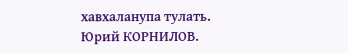хавхаланупа тулать.
Юрий КОРНИЛОВ.